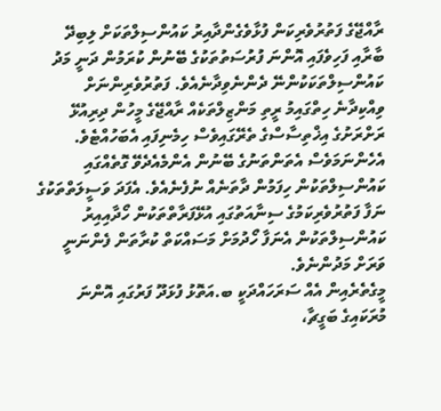ރާއްޖޭގެ ފަތުރުވެރިކަން ފުޅާވެގެންދާއިރު ކައުންސިލްތަކަށް ލިބިދޭ ބާރާއި ފަހިވެފައި އޮންނަ ފުރުސަތުތަކުގެ ބޭނުން ކުރަމުން ދަނީ މަދު ކައުންސިލްތަކަކުންނޭ ދެންނެވިދާނެއެވެ. ފަތުރުވެރިންނަށް ވިއްކިދާނެ ހިތްގައިމު ރީތި މަންޒިލްތަކެއް ރާއްޖޭގެ މީހުން ދިރިއުޅޭ ރަށްރަށުގެ އިޚްތިސާސްގެ ތެރޭގައިވެސް ހިމެނިފައި އެބަހުއްޓެވެ.
އެހެންނަމަވެސް އެތަންތަނުގެ ބޭނުން އެންމެއެދެވޭ ގޮތެއްގައި ކައުންސިލްތަކުން ހިފަމުން ދާތަނެއް ނުފެނެއެވެ. އެފަދަ ވަސީލަތްތަކުގެ ނަފާ ފަތުރުވެރިކަމުގެ ސިނާއަތުގައި އުޅޭފަރާތްތަކުން ހޯދާއިއިރު ކައުންސިލްތަކުން އެނަފާ ހޯދުމަށް މަސައްކަތް ކުރާތަން ފެންނަނީ ވަރަށް މަދުންނެވެ.
މީގެތެރެއިން އެއް ސަރަހައްދަކީ ބ.އަތޮޅު ފުޅަދޫ ފަރުގައި އޮންނަ މުރަކައިގެ ބަގީޗާ،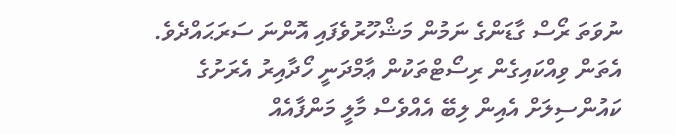ނުވަތަ ރޯސް ގާޑަންގެ ނަމުން މަޝްހޫރުވެފައި އޮންނަ ސަރަޙައްދެވެ. އެތަން ވިއްކައިގެން ރިސޯޓްތަކުން ޢާމްދަނީ ހޯދާއިރު އެރަށުގެ ކައުންސިލަށް އެއިން ލިބޭ އެއްވެސް މާލީ މަންފާއެއް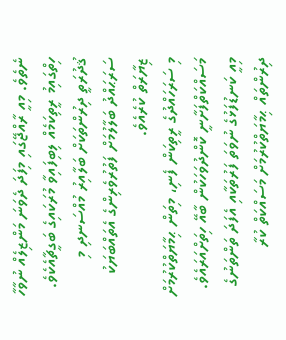ނެތެވެ. މިއީ ރާއްޖޭގައި މިފަދަ ދެވަނަ މަންޒިލެއް ނުވާހާ ހިތްގައިމު ރީތިކަމެއް ލިބިފައިވާ މުރަކައިގެ ބަގީޗާއެކެވެ. ޤުދުރަތީ ދިރުންތަކަށް ބަލާއިރު މުއްސަނދި މި ސަރަޙައްދު ބަލާލުމަށް ފަތުރުވެރިންގެ އެތައްބަޔަކު ޒިޔާރަތް ކުރެއެވެ.
މި ސަރަހައްދުގެ ރީތިކަން ފެނި، މިތަން ޙިމާޔަތްކުރުމަށް މަސައްކަތްފަށާނީ ކޮންދުވަހަކުން ބާއޭ ހިތަށްއަރައެވެ. މިއީ ކަނޑުފަޅުގެ ނުވަތަ ފަރުތަކާއި އެފަދަ ތަންތަނުގެ ދިރުންތައް ޙިމާޔަތްކުރުމަށް މަސައްކަތް ކުރާ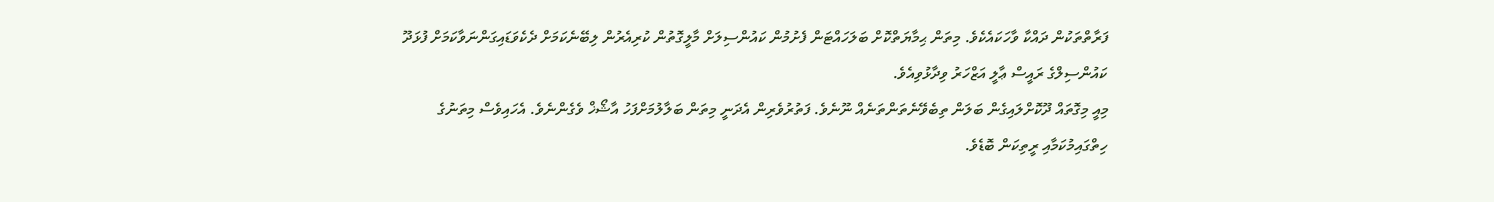ފަރާތްތަކުން ދައްކާ ވާހަކައެކެވެ. މިތަން ޙިމާޔަތްކޮށް ބަލަހައްޓަން ފެށުމުން ކައުންސިލަށް މާލީގޮތުން ކުރިއެރުން ލިބޭނެކަމަށް ދެކެވަޑައިގަންނަވާކަމަށް ފުޅަދޫ ކައުންސިލްގެ ރައީސް ޢާލީ އަޒްހަރު ވިދާޅުވިއެވެ.
މިއީ މިގޮތައް ދޫކޮށްލައިގެން ބަލަން ތިބެވޭނެތަންތަނެއް ނޫނެވެ. ފަތުރުވެރިން އެދަނީ މިތަން ބަލާލުމަށްފަހު އާޝޯޚް ވެގެންނެވެ. އެހައިވެސް މިތަނުގެ ހިތްގައިމުކަމާއި ރީތިކަން ބޮޑެވެ.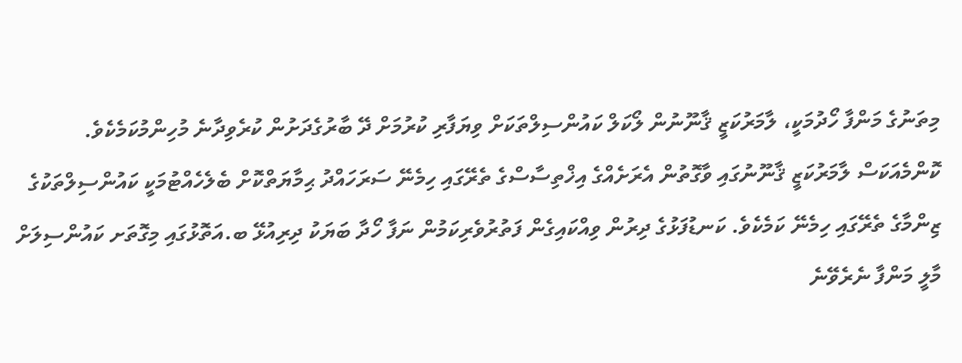މިތަނުގެ މަންފާ ހޯދުމަކީ، ލާމަރުކަޒީ ޤާނޫނުން ލޯކަލް ކައުންސިލްތަކަށް ވިޔަފާރި ކުރުމަށް ދޭ ބާރުގެދަށުން ކުރެވިދާނެ މުހިންމުކަމެކެވެ.
ކޮންމެއަކަސް ލާމަރުކަޒީ ޤާނޫނުގައި ވާގޮތުން އެރަށެއްގެ އިޚްތިސާސްގެ ތެރޭގައި ހިމެނޭ ސަރަހައްދު ޙިމާޔަތްކޮށް ބެލެހެއްޓުމަކީ ކައުންސިލްތަކުގެ ޒިންމާގެ ތެރޭގައި ހިމެނޭ ކަމެކެވެ. ކަނޑުފަޅުގެ ދިރުން ވިއްކައިގެން ފަތުރުވެރިކަމުން ނަފާ ހޯދާ ބަޔަކު ދިރިއުޅޭ ބ.އަތޮޅުގައި މިގޮތަށ ކައުންސިލަށް މާލީ މަންފާ ނެރެވޭނެ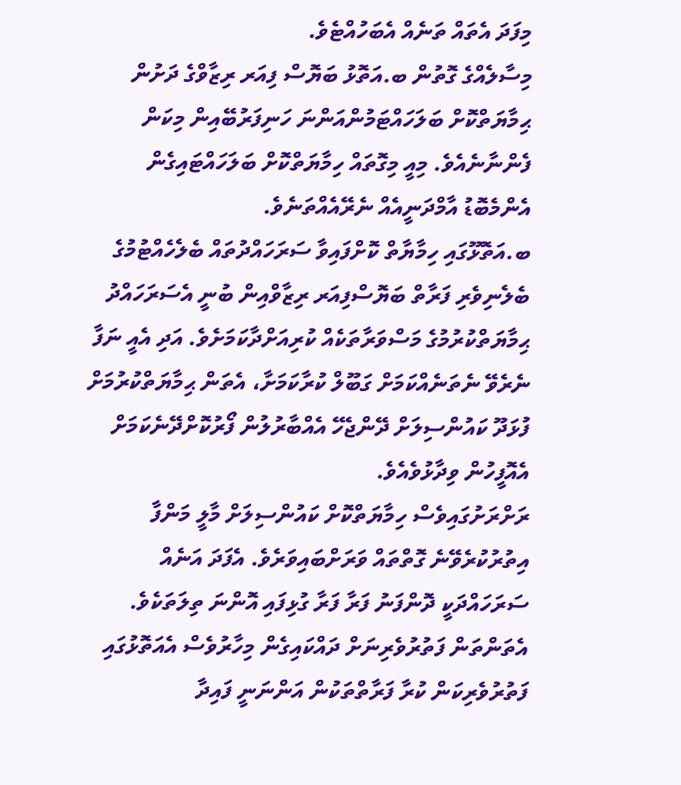މިފަދަ އެތައް ތަނެއް އެބަހުއްޓެވެ.
މިސާލެއްގެ ގޮތުން ބ.އަތޮޅު ބަޔޮސް ފިއަރ ރިޒާވްގެ ދަށުން ޙިމާޔަތްކޮށް ބަލަހައްޓަމުންއަންނަ ހަނިފަރުބޭއިން މިކަން ފެންނާނެއެވެ. މިއީ މިގޮތައް ހިމާޔަތްކޮށް ބަލަހައްޓައިގެން އެންމެބޮޑު އާމްދަނީއެއް ނެރޭއެއްތަނެވެ.
ބ.އަތޮޅޫގައި ހިމާޔާތް ކޮށްފައިވާ ސަރަހައްދުތައް ބެލެހެއްޓުމުގެ ބެލެނިވެރި ފަރާތް ބަޔޮސްފިއަރ ރިޒާވްއިން ބުނީ އެސަރަހައްދު ޙިމާޔަތްކުރުމުގެ މަސްވަރާތަކެއް ކުރިއަށްދާކަމަށެވެ. އަދި އެއީ ނަފާ ނެރެވޭ ނެތަނެއްކަމަށް ގަބޫލް ކުރާކަމަށާ، އެތަން ޙިމާޔަތްކުރުމަށް ފުޅަދޫ ކައުންސިލަށް ދޭންޖެހޭ އެއްބާރުލުން ފޯރުކޮށްދޭނެކަމަށް އެއޮފީހުން ވިދާޅުވެއެވެ.
ރަށްރަށުގައިވެސް ހިމާޔަތްކޮށް ކައުންސިލަށް މާލީ މަންފާ އިތުރުކުރެވޭނެ ގޮތްތައް ވަރަށްބައިވަރެވެ. އެފަދަ އަނެއް ސަރަހައްދަކީ ދޮންފަނު ފަރާ ފަރާ ގުޅިފައި އޮންނަ ތިލަތަކެވެ. އެތަންތަން ފަތުރުވެރިނަށް ދައްކައިގެން މިހާރުވެސް އެއަތޮޅުގައި ފަތުރުވެރިކަން ކުރާ ފަރާތްތަކުން އަންނަނީ ފައިދާ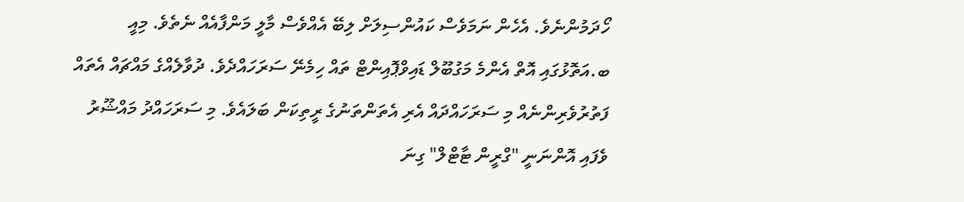ހޯދަމުންނެވެ. އެހެން ނަމަވެސް ކައުންސިލަށް ލިބޭ އެއްވެސް މާލީ މަންފާއެއް ނެތެވެ. މިއީ ބ.އަތޮޅުގައި އޮތް އެންމެ މަގުބޫލް ޑައިވްޕޮއިންޓް ތައް ހިމެނޭ ސަރަހައްދެވެ. ދުވާލެއްގެ މައްޗައް އެތައް ފަތުރުވެރިންނެއް މި ސަރަހައްދައް އެރި އެތަންތަނުގެ ރީތިކަން ބަލައެވެ. މި ސަރަހައްދު މައްޝޫރު ވެފައި އޮންނަނީ "ގްރީން ޓާޓްލް" ގިނަ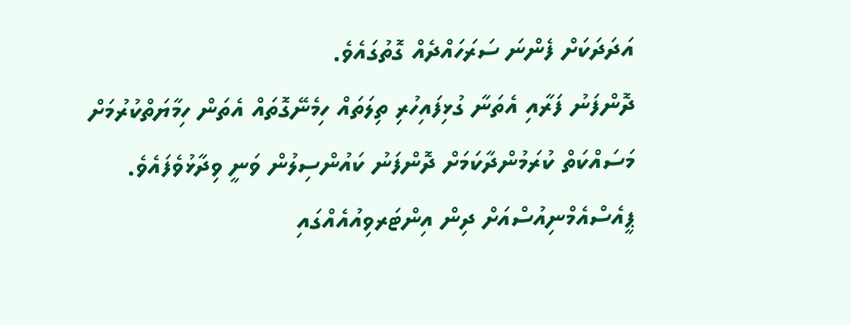އަދަދަކަށް ފެންނަ ސަރަހައްދެއް ގޮތުގައެވެ.
ދޮންފަނު ފަރާއި އެތަނާ ގުޅިފައިހުރި ތިލަތައް ހިމެނޭގޮތައް އެތަން ހިމާޔަތްކުރުމަށް މަސައްކަތް ކުރަމުންދާކަމަށް ދޮންފަނު ކައުންސިލުން ވަނީ ވިދާޅުވެފައެވެ. ޕީއެސްއެމްނިއުސްއަށް ދިން އިންޓަރވިއުއެއްގައި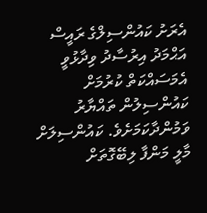އެރަށު ކައުންސިލްގެ ރައީސް އަޙްމަދު އިރުސާދު ވިދާޅުވީ އެމަސައްކަތް ކުރުމަށް ކައުންސިލުން ތައްޔާރު ވަމުންދާކަމަށެވެ. ކައުންސިލަށް މާލީ މަންފާ ލިބޭގޮތަށް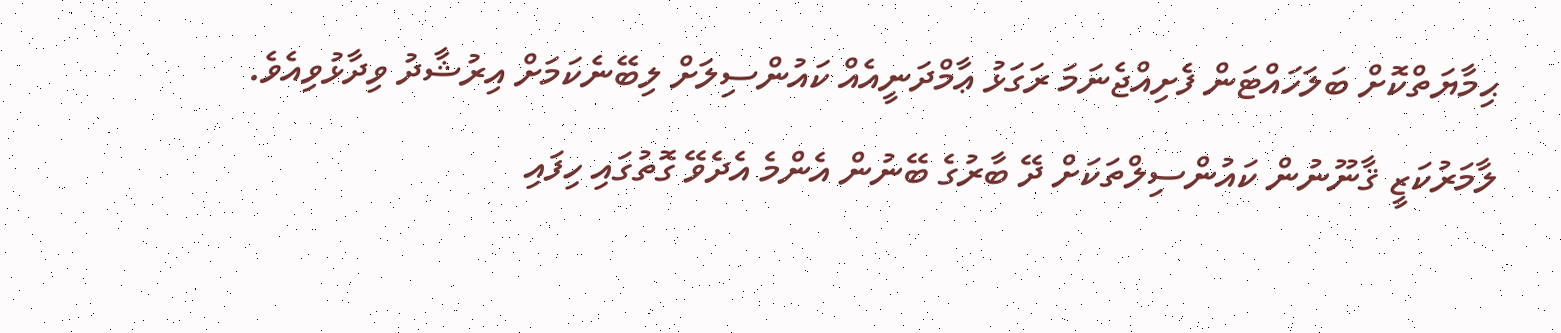ޙިމާޔަތްކޮށް ބަލަހައްޓަން ފެށިއްޖެނަމަ ރަގަޅު ޢާމްދަނީއެއް ކައުންސިލަށް ލިބޭނެކަމަށް އިރުޝާދު ވިދާޅުވިއެވެ.
ލާމަރުކަޒީ ޤާނޫނުން ކައުންސިލްތަކަށް ދޭ ބާރުގެ ބޭނުން އެންމެ އެދެވޭ ގޮތުގައި ހިފައި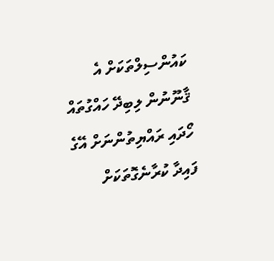ކައުންސިލްތަކަށް އެ ޤާނޫނުން ލިބިދޭ ހައްގުތައް ހޯދައި ރައްޔިތުންނަށް އޭގެ ފައިދާ ކުރާނެގޮތަކަށް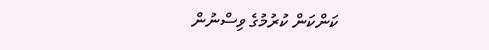ކަންކަން ކުރުމުގެ ވިސްނުން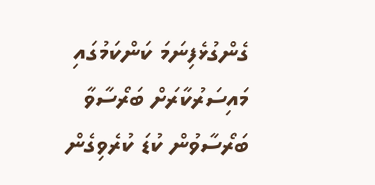ގެންގުޅެފިނަމަ ކަންކަމުގައި މައިސަރުކާރަށް ބަރޯސާވާ ބަރޯސާވުން ކުޑަ ކުރެވިގެން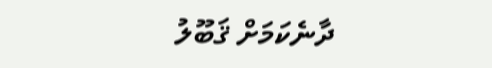ދާނެކަމަށް ޤަބޫލު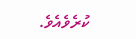ކުރެވެއެވެ.